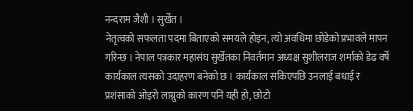नन्दराम जैशी । सुर्खेत ।
नेतृत्वको सफलता पदमा बिताएको समयले होइन, त्यो अवधिमा छोडेको प्रभावले मापन गरिन्छ । नेपाल पत्रकार महासंघ सुर्खेतका निवर्तमान अध्यक्ष सुशीलराज शर्माको डेढ वर्षे कार्यकाल त्यसको उदाहरण बनेको छ । कार्यकाल सकिएपछि उनलाई बधाई र प्रशंसाको ओइरो लाग्नुको कारण पनि यही हो, छोटो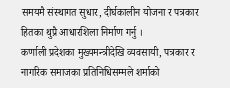समयमै संस्थागत सुधार, दीर्घकालीन योजना र पत्रकार हितका थुप्रै आधारशिला निर्माण गर्नु ।
कर्णाली प्रदेशका मुख्यमन्त्रीदेखि व्यवसायी, पत्रकार र नागरिक समाजका प्रतिनिधिसम्मले शर्माको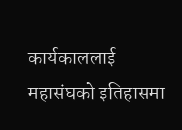कार्यकाललाई महासंघको इतिहासमा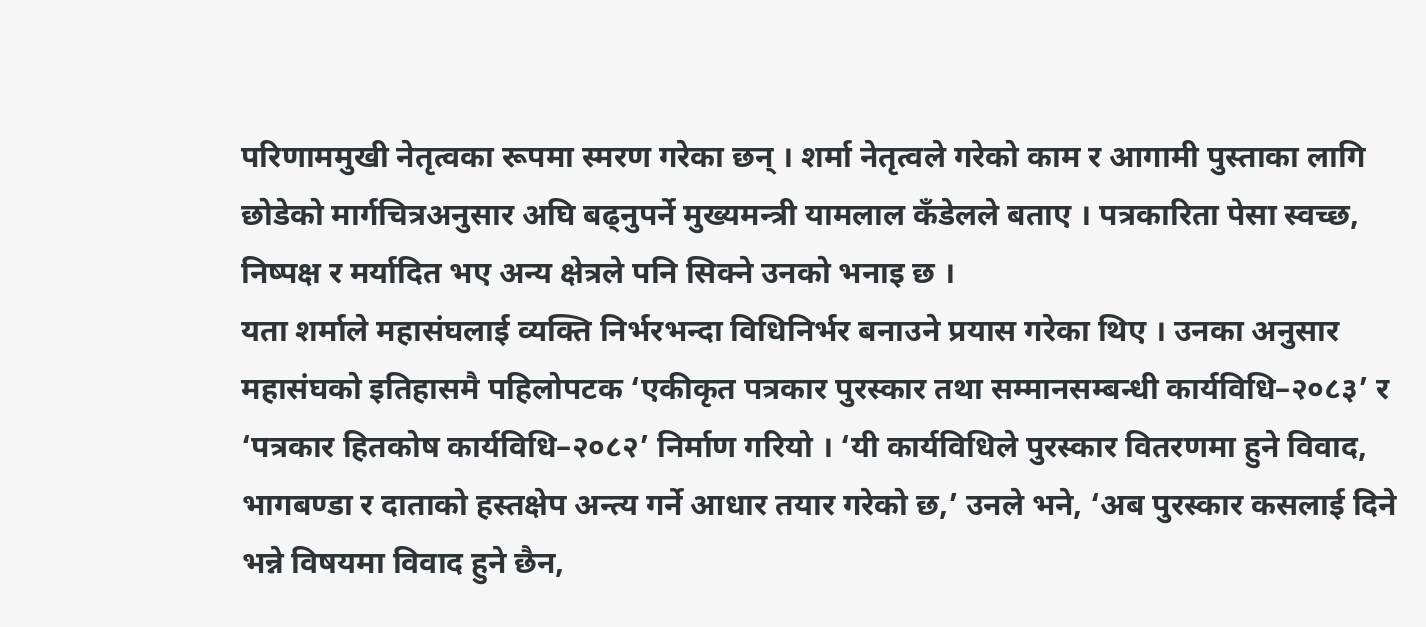परिणाममुखी नेतृत्वका रूपमा स्मरण गरेका छन् । शर्मा नेतृत्वले गरेको काम र आगामी पुस्ताका लागि छोडेको मार्गचित्रअनुसार अघि बढ्नुपर्ने मुख्यमन्त्री यामलाल कँडेलले बताए । पत्रकारिता पेसा स्वच्छ, निष्पक्ष र मर्यादित भए अन्य क्षेत्रले पनि सिक्ने उनको भनाइ छ ।
यता शर्माले महासंघलाई व्यक्ति निर्भरभन्दा विधिनिर्भर बनाउने प्रयास गरेका थिए । उनका अनुसार महासंघको इतिहासमै पहिलोपटक ‘एकीकृत पत्रकार पुरस्कार तथा सम्मानसम्बन्धी कार्यविधि–२०८३’ र ‘पत्रकार हितकोष कार्यविधि–२०८२’ निर्माण गरियो । ‘यी कार्यविधिले पुरस्कार वितरणमा हुने विवाद, भागबण्डा र दाताको हस्तक्षेप अन्त्य गर्ने आधार तयार गरेको छ,’ उनले भने, ‘अब पुरस्कार कसलाई दिने भन्ने विषयमा विवाद हुने छैन,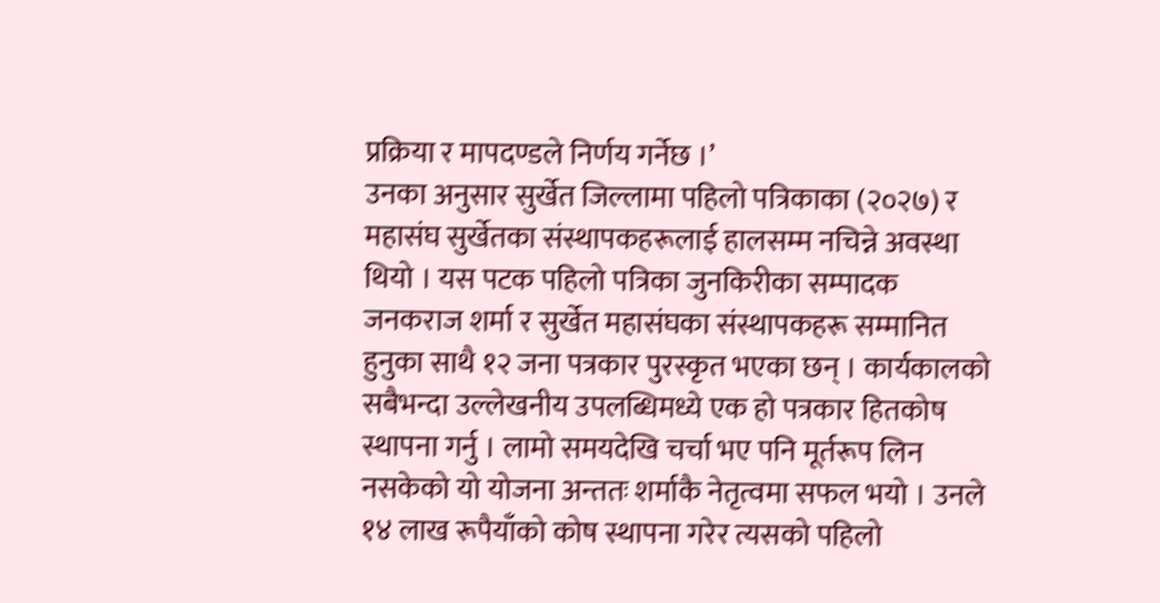प्रक्रिया र मापदण्डले निर्णय गर्नेछ ।’
उनका अनुसार सुर्खेत जिल्लामा पहिलो पत्रिकाका (२०२७) र महासंघ सुर्खेतका संस्थापकहरूलाई हालसम्म नचिन्ने अवस्था थियो । यस पटक पहिलो पत्रिका जुनकिरीका सम्पादक जनकराज शर्मा र सुर्खेत महासंघका संस्थापकहरू सम्मानित हुनुका साथै १२ जना पत्रकार पुरस्कृत भएका छन् । कार्यकालको सबैभन्दा उल्लेखनीय उपलब्धिमध्ये एक हो पत्रकार हितकोष स्थापना गर्नु । लामो समयदेखि चर्चा भए पनि मूर्तरूप लिन नसकेको यो योजना अन्ततः शर्माकै नेतृत्वमा सफल भयो । उनले १४ लाख रूपैयाँको कोष स्थापना गरेर त्यसको पहिलो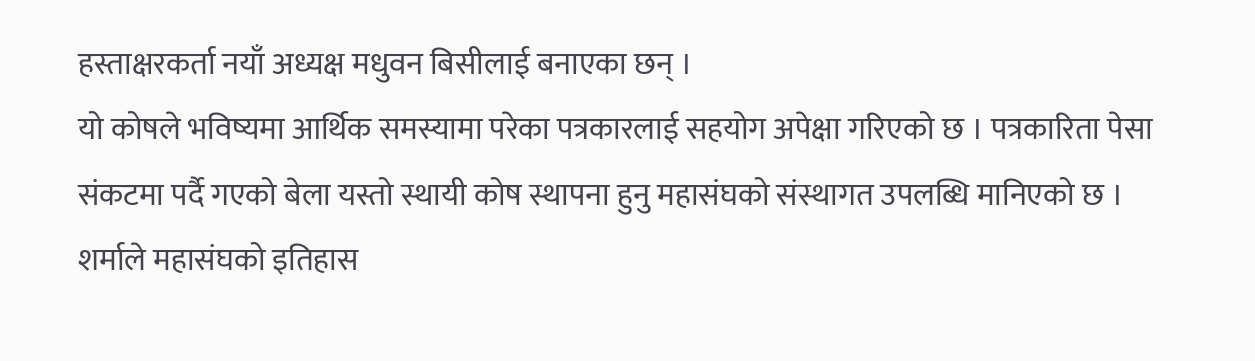हस्ताक्षरकर्ता नयाँ अध्यक्ष मधुवन बिसीलाई बनाएका छन् ।
यो कोषले भविष्यमा आर्थिक समस्यामा परेका पत्रकारलाई सहयोग अपेक्षा गरिएको छ । पत्रकारिता पेसा संकटमा पर्दै गएको बेला यस्तो स्थायी कोष स्थापना हुनु महासंघको संस्थागत उपलब्धि मानिएको छ । शर्माले महासंघको इतिहास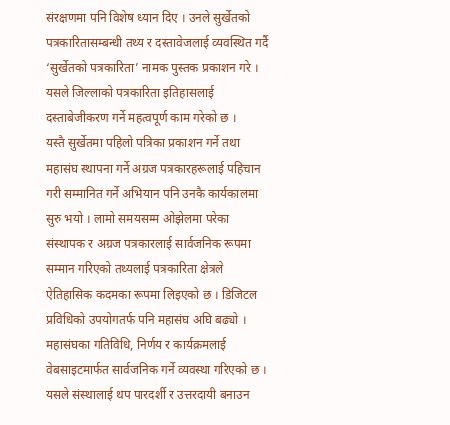संरक्षणमा पनि विशेष ध्यान दिए । उनले सुर्खेतको पत्रकारितासम्बन्धी तथ्य र दस्तावेजलाई व्यवस्थित गर्दै ‘सुर्खेतको पत्रकारिता’ नामक पुस्तक प्रकाशन गरे । यसले जिल्लाको पत्रकारिता इतिहासलाई दस्ताबेजीकरण गर्ने महत्वपूर्ण काम गरेको छ ।
यस्तै सुर्खेतमा पहिलो पत्रिका प्रकाशन गर्ने तथा महासंघ स्थापना गर्ने अग्रज पत्रकारहरूलाई पहिचान गरी सम्मानित गर्ने अभियान पनि उनकै कार्यकालमा सुरु भयो । लामो समयसम्म ओझेलमा परेका संस्थापक र अग्रज पत्रकारलाई सार्वजनिक रूपमा सम्मान गरिएको तथ्यलाई पत्रकारिता क्षेत्रले ऐतिहासिक कदमका रूपमा लिइएको छ । डिजिटल प्रविधिको उपयोगतर्फ पनि महासंघ अघि बढ्यो ।
महासंघका गतिविधि, निर्णय र कार्यक्रमलाई वेबसाइटमार्फत सार्वजनिक गर्ने व्यवस्था गरिएको छ । यसले संस्थालाई थप पारदर्शी र उत्तरदायी बनाउन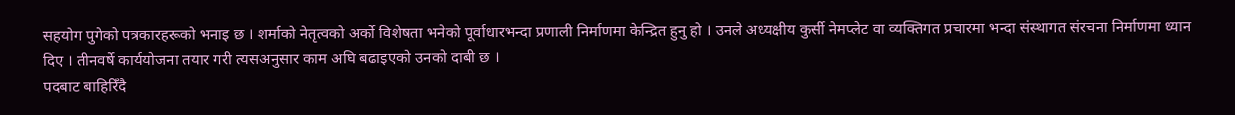सहयोग पुगेको पत्रकारहरूको भनाइ छ । शर्माको नेतृत्वको अर्को विशेषता भनेको पूर्वाधारभन्दा प्रणाली निर्माणमा केन्द्रित हुनु हो । उनले अध्यक्षीय कुर्सी नेमप्लेट वा व्यक्तिगत प्रचारमा भन्दा संस्थागत संरचना निर्माणमा ध्यान दिए । तीनवर्षे कार्ययोजना तयार गरी त्यसअनुसार काम अघि बढाइएको उनको दाबी छ ।
पदबाट बाहिरिँदै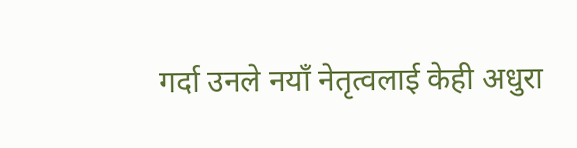गर्दा उनले नयाँ नेतृत्वलाई केही अधुरा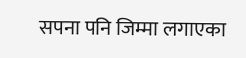सपना पनि जिम्मा लगाएका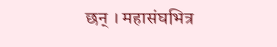छन् । महासंघभित्र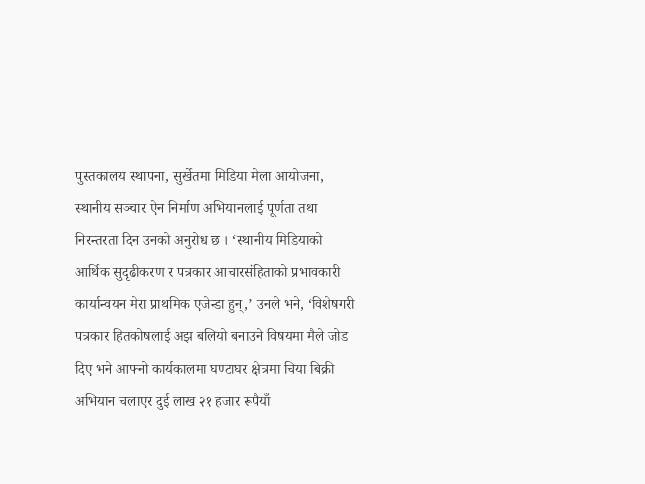पुस्तकालय स्थापना, सुर्खेतमा मिडिया मेला आयोजना, स्थानीय सञ्चार ऐन निर्माण अभियानलाई पूर्णता तथा निरन्तरता दिन उनको अनुरोध छ । ‘स्थानीय मिडियाको आर्थिक सुदृढीकरण र पत्रकार आचारसंहिताको प्रभावकारी कार्यान्वयन मेरा प्राथमिक एजेन्डा हुन्,’ उनले भने, ‘विशेषगरी पत्रकार हितकोषलाई अझ बलियो बनाउने विषयमा मैले जोड दिए भने आफ्नो कार्यकालमा घण्टाघर क्षेत्रमा चिया बिक्री अभियान चलाएर दुई लाख २१ हजार रूपैयाँ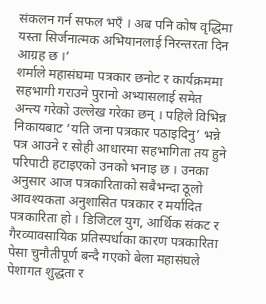संकलन गर्न सफल भएँ । अब पनि कोष वृद्धिमा यस्ता सिर्जनात्मक अभियानलाई निरन्तरता दिन आग्रह छ ।’
शर्माले महासंघमा पत्रकार छनोट र कार्यक्रममा सहभागी गराउने पुरानो अभ्यासलाई समेत अन्त्य गरेको उल्लेख गरेका छन् । पहिले विभिन्न निकायबाट ‘यति जना पत्रकार पठाइदिनु’ भन्ने पत्र आउने र सोही आधारमा सहभागिता तय हुने परिपाटी हटाइएको उनको भनाइ छ । उनका अनुसार आज पत्रकारिताको सबैभन्दा ठूलो आवश्यकता अनुशासित पत्रकार र मर्यादित पत्रकारिता हो । डिजिटल युग, आर्थिक संकट र गैरव्यावसायिक प्रतिस्पर्धाका कारण पत्रकारिता पेसा चुनौतीपूर्ण बन्दै गएको बेला महासंघले पेशागत शुद्धता र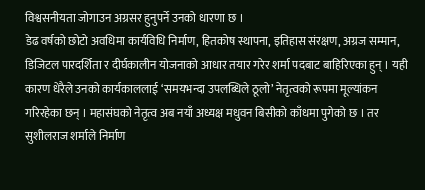विश्वसनीयता जोगाउन अग्रसर हुनुपर्ने उनको धारणा छ ।
डेढ वर्षको छोटो अवधिमा कार्यविधि निर्माण, हितकोष स्थापना, इतिहास संरक्षण, अग्रज सम्मान, डिजिटल पारदर्शिता र दीर्घकालीन योजनाको आधार तयार गरेर शर्मा पदबाट बाहिरिएका हुन् । यही कारण धेरैले उनको कार्यकाललाई ‘समयभन्दा उपलब्धिले ठूलो’ नेतृत्वको रूपमा मूल्यांकन गरिरहेका छन् । महासंघको नेतृत्व अब नयाँ अध्यक्ष मधुवन बिसीको काँधमा पुगेको छ । तर सुशीलराज शर्माले निर्माण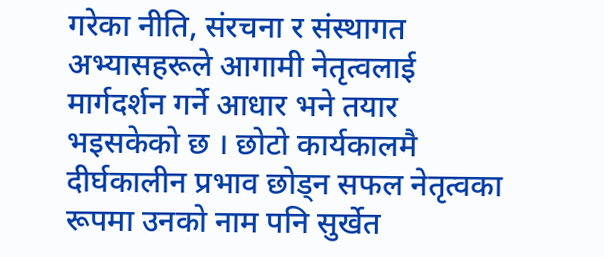गरेका नीति, संरचना र संस्थागत अभ्यासहरूले आगामी नेतृत्वलाई मार्गदर्शन गर्ने आधार भने तयार भइसकेको छ । छोटो कार्यकालमै दीर्घकालीन प्रभाव छोड्न सफल नेतृत्वका रूपमा उनको नाम पनि सुर्खेत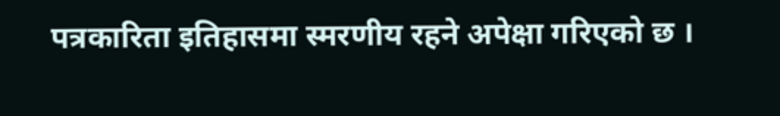पत्रकारिता इतिहासमा स्मरणीय रहने अपेक्षा गरिएको छ ।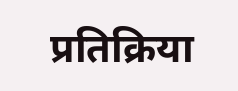प्रतिक्रिया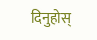दिनुहोस्